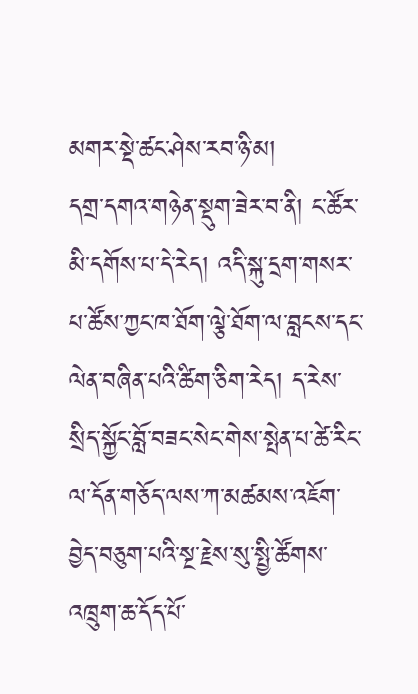མགར་སྡེ་ཚང་ཤེས་རབ་ཉི་མ།
དགྲ་དགའ་གཉེན་སྡུག་ཟེར་བ་ནི། ང་ཚོར་མི་དགོས་པ་དེ་རེད། འདི་སྐུ་དྲག་གསར་པ་ཚོས་ཀྱང་ཁ་ཐོག་ལྕེ་ཐོག་ལ་བླངས་དང་ལེན་བཞིན་པའི་ཚིག་ཅིག་རེད། ད་རེས་སྲིད་སྐྱོང་བློ་བཟང་སེང་གེས་སྤེན་པ་ཚེ་རིང་ལ་དོན་གཅོད་ལས་ཀ་མཚམས་འཇོག་བྱེད་བཅུག་པའི་སྔ་རྗེས་སུ་སྤྱི་ཚོགས་འཁྲུག་ཆ་དོད་པོ་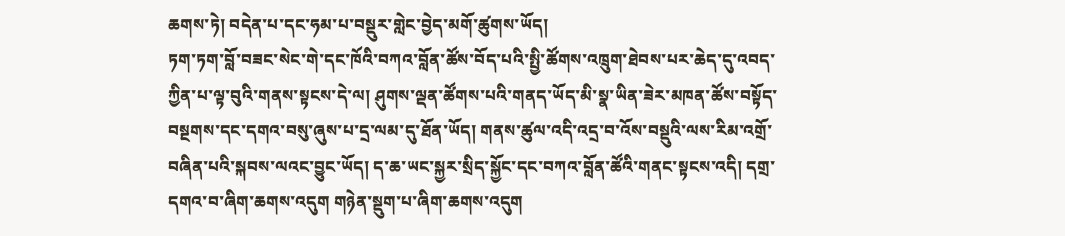ཆགས་ཏེ། བདེན་པ་དང་ཧམ་པ་བསྡུར་གླེང་བྱེད་མགོ་ཚུགས་ཡོད།
ཏག་ཏག་བློ་བཟང་སེང་གེ་དང་ཁོའི་བཀའ་བློན་ཚོས་བོད་པའི་སྤྱི་ཚོགས་འཁྲུག་ཐེབས་པར་ཆེད་དུ་འབད་ཀྱིན་པ་ལྟ་བུའི་གནས་སྟངས་དེ་ལ། ཤུགས་ལྡན་ཚོགས་པའི་གནད་ཡོད་མི་སྣ་ཡིན་ཟེར་མཁན་ཚོས་བསྟོད་བསྔགས་དང་དགའ་བསུ་ཞུས་པ་དྲ་ལམ་དུ་ཐོན་ཡོད། གནས་ཚུལ་འདི་འདྲ་བ་འོས་བསྡུའི་ལས་རིམ་འགྲོ་བཞིན་པའི་སྐབས་ལའང་བྱུང་ཡོད། ད་ཆ་ཡང་སྐྱར་སྲིད་སྐྱོང་དང་བཀའ་བློན་ཚོའི་གནང་སྟངས་འདི། དགྲ་དགའ་བ་ཞིག་ཆགས་འདུག གཉེན་སྡུག་པ་ཞིག་ཆགས་འདུག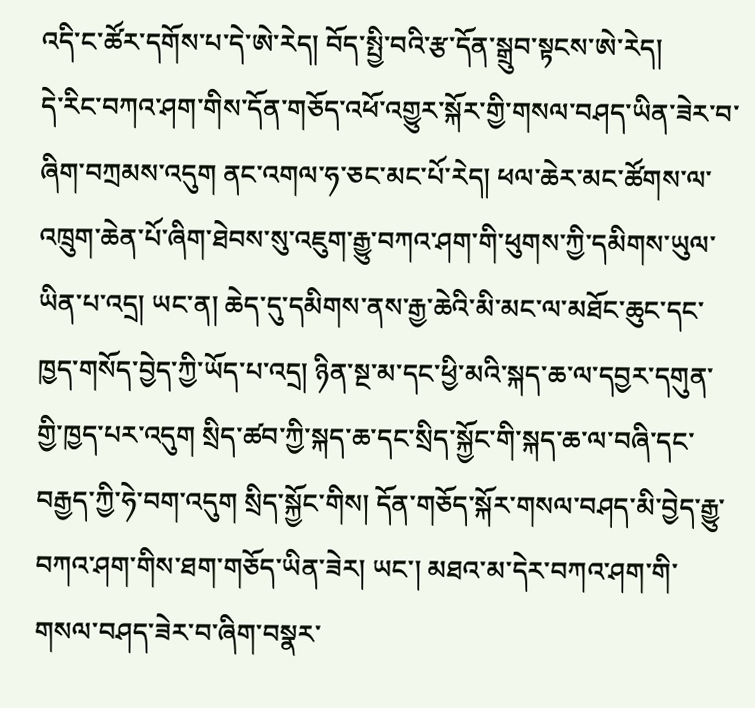འདི་ང་ཚོར་དགོས་པ་དེ་ཨེ་རེད། བོད་སྤྱི་བའི་རྩ་དོན་སྒྲུབ་སྟངས་ཨེ་རེད།
དེ་རིང་བཀའ་ཤག་གིས་དོན་གཅོད་འཕོ་འགྱུར་སྐོར་གྱི་གསལ་བཤད་ཡིན་ཟེར་བ་ཞིག་བཀྲམས་འདུག ནང་འགལ་ཧ་ཅང་མང་པོ་རེད། ཕལ་ཆེར་མང་ཚོགས་ལ་འཁྲུག་ཆེན་པོ་ཞིག་ཐེབས་སུ་འཇུག་རྒྱུ་བཀའ་ཤག་གི་ཕུགས་ཀྱི་དམིགས་ཡུལ་ཡིན་པ་འདྲ། ཡང་ན། ཆེད་དུ་དམིགས་ནས་རྒྱ་ཆེའི་མི་མང་ལ་མཐོང་ཆུང་དང་ཁྱད་གསོད་བྱེད་ཀྱི་ཡོད་པ་འདྲ། ཉིན་སྔ་མ་དང་ཕྱི་མའི་སྐད་ཆ་ལ་དབྱར་དགུན་གྱི་ཁྱད་པར་འདུག སྲིད་ཚབ་ཀྱི་སྐད་ཆ་དང་སྲིད་སྐྱོང་གི་སྐད་ཆ་ལ་བཞི་དང་བརྒྱད་ཀྱི་ཧེ་བག་འདུག སྲིད་སྐྱོང་གིས། དོན་གཅོད་སྐོར་གསལ་བཤད་མི་བྱེད་རྒྱུ་བཀའ་ཤག་གིས་ཐག་གཅོད་ཡིན་ཟེར། ཡང་། མཐའ་མ་དེར་བཀའ་ཤག་གི་གསལ་བཤད་ཟེར་བ་ཞིག་བསྣར་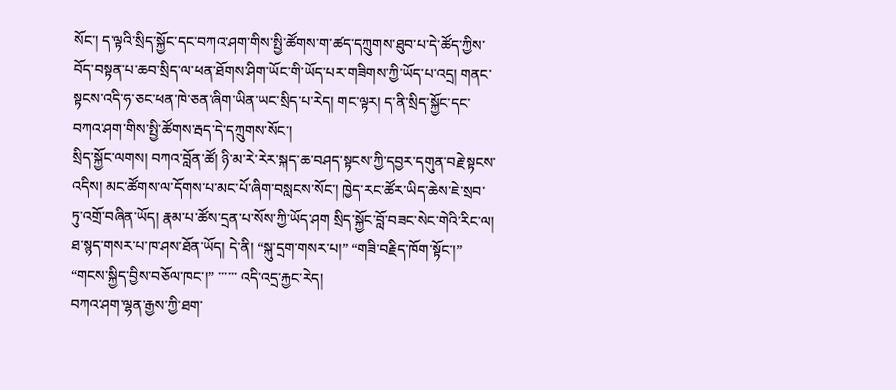སོང་། ད་ལྟའི་སྲིད་སྐྱོང་དང་བཀའ་ཤག་གིས་སྤྱི་ཚོགས་ག་ཚད་དཀྲུགས་ཐུབ་པ་དེ་ཚོད་ཀྱིས་བོད་བསྟན་པ་ཆབ་སྲིད་ལ་ཕན་ཐོགས་ཤིག་ཡོང་གི་ཡོད་པར་གཟིགས་ཀྱི་ཡོད་པ་འདྲ། གནང་སྟངས་འདི་ཧ་ཅང་ཕན་ཁེ་ཅན་ཞིག་ཡིན་ཡང་སྲིད་པ་རེད། གང་ལྟར། ད་ནི་སྲིད་སྐྱོང་དང་བཀའ་ཤག་གིས་སྤྱི་ཚོགས་རྦད་དེ་དཀྲུགས་སོང་།
སྲིད་སྐྱོང་ལགས། བཀའ་བློན་ཚོ། ཉི་མ་རེ་རེར་སྐད་ཆ་བཤད་སྟངས་ཀྱི་དབྱར་དགུན་བརྗེ་སྟངས་འདིས། མང་ཚོགས་ལ་དོགས་པ་མང་པོ་ཞིག་བསླངས་སོང་། ཁྱེད་རང་ཚོར་ཡིད་ཆེས་ཇེ་སྲབ་ཏུ་འགྲོ་བཞིན་ཡོད། རྣམ་པ་ཚོས་དྲན་པ་སོས་ཀྱི་ཡོད་ཤག སྲིད་སྐྱོང་བློ་བཟང་སེང་གེའི་རིང་ལ། ཐ་སྙད་གསར་པ་ཁ་ཤས་ཐོན་ཡོད། དེ་ནི། “སྐུ་དྲག་གསར་པ།” “གཟི་བརྗིད་ཁོག་སྟོང་།” “གངས་སྐྱིད་བྱིས་བཅོལ་ཁང་།” ་་་་་་ འདི་འདྲ་རྐྱང་རེད།
བཀའ་ཤག་ལྷན་རྒྱས་ཀྱི་ཐག་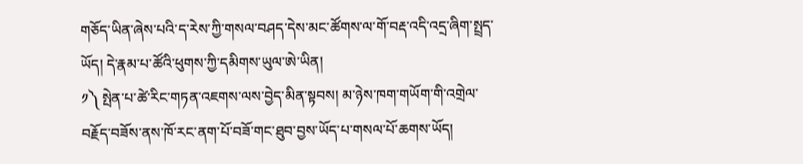གཅོད་ཡིན་ཞེས་པའི་ད་རེས་ཀྱི་གསལ་བཤད་དེས་མང་ཚོགས་ལ་གོ་བརྡ་འདི་འདྲ་ཞིག་སྤྲད་ཡོད། དེ་རྣམ་པ་ཚོའི་ཕུགས་ཀྱི་དམིགས་ཡུལ་ཨེ་ཡིན།
༡༽ སྤེན་པ་ཚེ་རིང་གཏན་འཇགས་ལས་བྱེད་མིན་སྟབས། མ་ཉེས་ཁག་གཡོག་གི་འགྲེལ་བརྗོད་བཟོས་ནས་ཁོ་རང་ནག་པོ་བཟོ་གང་ཐུབ་བྱས་ཡོད་པ་གསལ་པོ་ཆགས་ཡོད།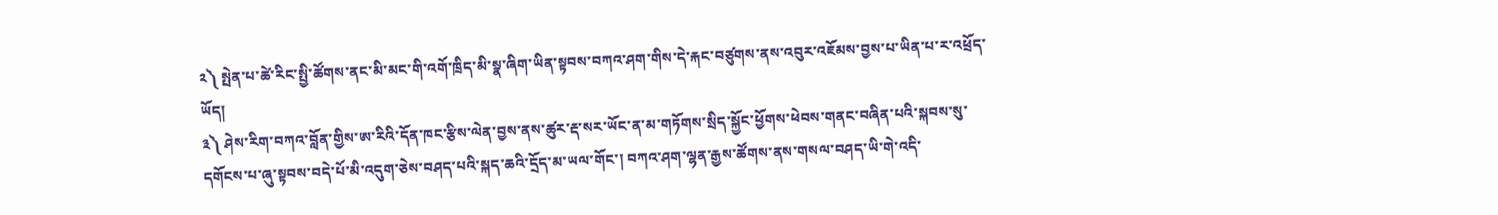༢༽ སྤེན་པ་ཚེ་རིང་སྤྱི་ཚོགས་ནང་མི་མང་གི་འགོ་ཁྲིད་མི་སྣ་ཞིག་ཡིན་སྟབས་བཀའ་ཤག་གིས་དེ་རྐང་བཙུགས་ནས་འབུར་འཇོམས་བྱས་པ་ཡིན་པ་ར་འཕྲོད་ཡོད།
༣༽ ཤེས་རིག་བཀའ་བློན་གྱིས་ཨ་རིའི་དོན་ཁང་རྩིས་ལེན་བྱས་ནས་ཚུར་རྡ་སར་ཡོང་ན་མ་གཏོགས་སྲིད་སྐྱོང་ཕྱོགས་ཕེབས་གནང་བཞིན་པའི་སྐབས་སུ་དགོངས་པ་ཞུ་སྟབས་བདེ་པོ་མི་འདུག་ཅེས་བཤད་པའི་སྐད་ཆའི་དྲོད་མ་ཡལ་གོང་། བཀའ་ཤག་ལྷན་རྒྱས་ཚོགས་ནས་གསལ་བཤད་ཡི་གེ་འདི་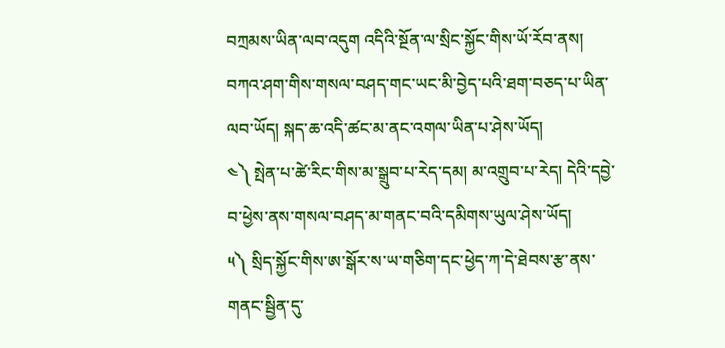བཀྲམས་ཡིན་ལབ་འདུག འདིའི་སྔོན་ལ་སྲིང་སྐྱོང་གིས་ཡོ་རོབ་ནས། བཀའ་ཤག་གིས་གསལ་བཤད་གང་ཡང་མི་བྱེད་པའི་ཐག་བཅད་པ་ཡིན་ལབ་ཡོད། སྐད་ཆ་འདི་ཚང་མ་ནང་འགལ་ཡིན་པ་ཤེས་ཡོད།
༤༽ སྤེན་པ་ཚེ་རིང་གིས་མ་སྒྲུབ་པ་རེད་དམ། མ་འགྲུབ་པ་རེད། དེའི་དབྱེ་བ་ཕྱེས་ནས་གསལ་བཤད་མ་གནང་བའི་དམིགས་ཡུལ་ཤེས་ཡོད།
༥༽ སྲིད་སྐྱོང་གིས་ཨ་སྒོར་ས་ཡ་གཅིག་དང་ཕྱེད་ཀ་དེ་ཐེབས་རྩ་ནས་གནང་སྦྱིན་དུ་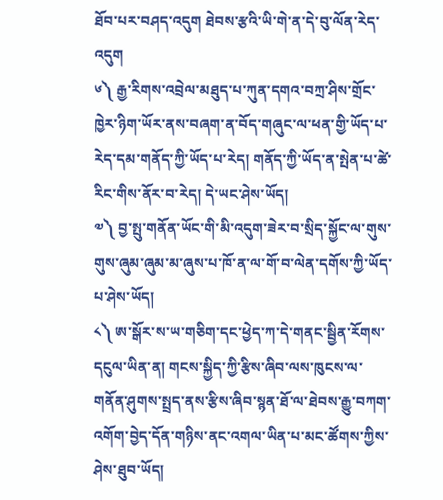ཐོབ་པར་བཤད་འདུག ཐེབས་རྩའི་ཡི་གེ་ན་དེ་བུ་ལོན་རེད་འདུག
༦༽ རྒྱ་རིགས་འབྲེལ་མཐུད་པ་ཀུན་དགའ་བཀྲ་ཤིས་གྲོང་ཁྱེར་ཉིག་ཡོར་ནས་བཞག་ན་བོད་གཞུང་ལ་ཕན་གྱི་ཡོད་པ་རེད་དམ་གནོད་ཀྱི་ཡོད་པ་རེད། གནོད་ཀྱི་ཡོད་ན་སྤེན་པ་ཚེ་རིང་གིས་ནོར་བ་རེད། དེ་ཡང་ཤེས་ཡོད།
༧༽ བྱ་སྤུ་གནོན་ཡོང་གི་མི་འདུག་ཟེར་བ་སྲིད་སྐྱོང་ལ་གུས་གུས་ཞུམ་ཞུམ་མ་ཞུས་པ་ཁོ་ན་ལ་གོ་བ་ལེན་དགོས་ཀྱི་ཡོད་པ་ཤེས་ཡོད།
༨༽ ཨ་སྒོར་ས་ཡ་གཅིག་དང་ཕྱེད་ཀ་དེ་གནང་སྦྱིན་རོགས་དངུལ་ཡིན་ན། གངས་སྐྱིད་ཀྱི་རྩིས་ཞིབ་ལས་ཁུངས་ལ་གནོན་ཤུགས་སྤྲད་ནས་རྩིས་ཞིབ་སྙན་ཐོ་ལ་ཐེབས་རྒྱུ་བཀག་འགོག་བྱེད་དོན་གཉིས་ནང་འགལ་ཡིན་པ་མང་ཚོགས་ཀྱིས་ཤེས་ཐུབ་ཡོད།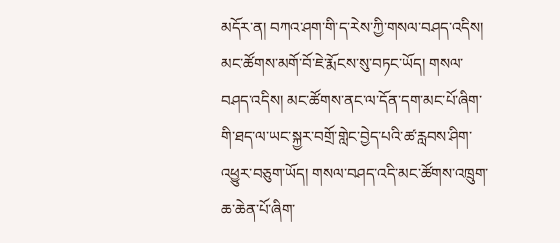མདོར་ན། བཀའ་ཤག་གི་ད་རེས་ཀྱི་གསལ་བཤད་འདིས། མང་ཚོགས་མགོ་བོ་ཇེ་རྨོངས་སུ་བཏང་ཡོད། གསལ་བཤད་འདིས། མང་ཚོགས་ནང་ལ་དོན་དག་མང་པོ་ཞིག་གི་ཐད་ལ་ཡང་སྐྱར་བགྲོ་གླེང་བྱེད་པའི་ཚ་རླབས་ཤིག་འཕྱུར་བཅུག་ཡོད། གསལ་བཤད་འདི་མང་ཚོགས་འཁྲུག་ཆ་ཆེན་པོ་ཞིག་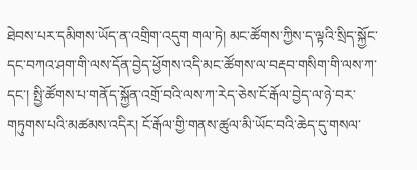ཐེབས་པར་དམིགས་ཡོད་ན་འགྲིག་འདུག གལ་ཏེ། མང་ཚོགས་ཀྱིས་ད་ལྟའི་སྲིད་སྐྱོང་དང་བཀའ་ཤག་གི་ལས་དོན་བྱེད་ཕྱོགས་འདི་མང་ཚོགས་ལ་བརྡབ་གསིག་གི་ལས་ཀ་དང་། སྤྱི་ཚོགས་པ་གནོད་སྐྱོན་འགྲོ་བའི་ལས་ཀ་རེད་ཅེས་ངོ་རྒོལ་བྱེད་ལ་ཉེ་བར་གཏུགས་པའི་མཚམས་འདིར། ངོ་རྒོལ་གྱི་གནས་ཚུལ་མི་ཡོང་བའི་ཆེད་དུ་གསལ་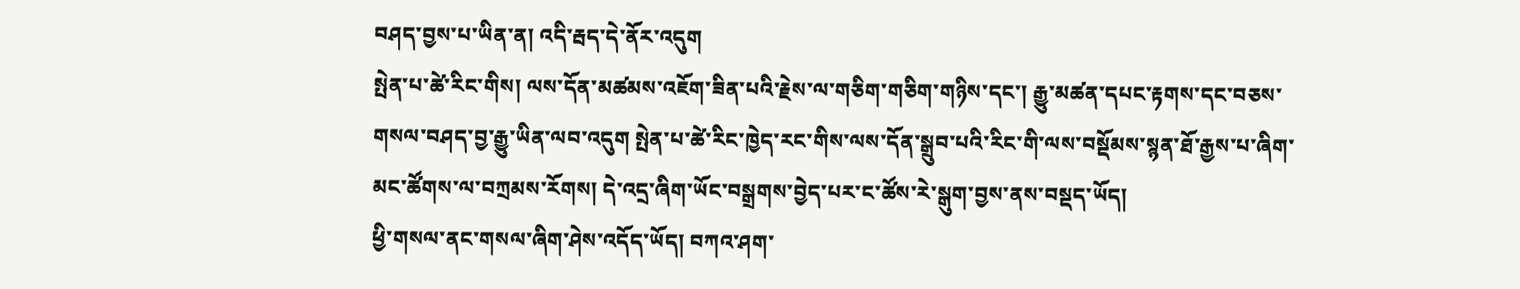བཤད་བྱས་པ་ཡིན་ན། འདི་རྦད་དེ་ནོར་འདུག
སྤེན་པ་ཚེ་རིང་གིས། ལས་དོན་མཚམས་འཇོག་ཟིན་པའི་རྗེས་ལ་གཅིག་གཅིག་གཉིས་དང་། རྒྱུ་མཚན་དཔང་རྟགས་དང་བཅས་གསལ་བཤད་བྱ་རྒྱུ་ཡིན་ལབ་འདུག སྤེན་པ་ཚེ་རིང་ཁྱེད་རང་གིས་ལས་དོན་སྒྲུབ་པའི་རིང་གི་ལས་བསྡོམས་སྙན་ཐོ་རྒྱས་པ་ཞིག་མང་ཚོགས་ལ་བཀྲམས་རོགས། དེ་འདྲ་ཞིག་ཡོང་བསྒྲགས་བྱེད་པར་ང་ཚོས་རེ་སྒུག་བྱས་ནས་བསྡད་ཡོད།
ཕྱི་གསལ་ནང་གསལ་ཞིག་ཤེས་འདོད་ཡོད། བཀའ་ཤག་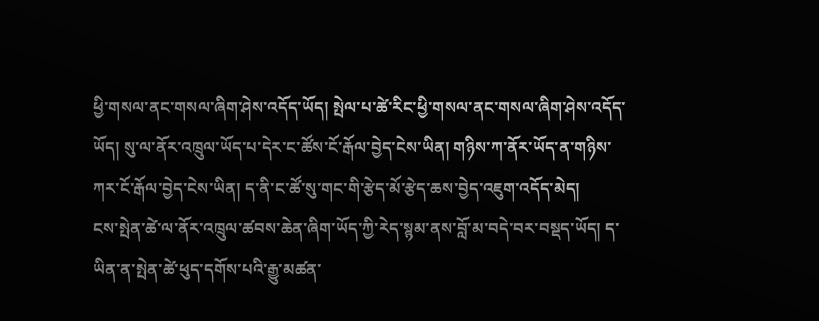ཕྱི་གསལ་ནང་གསལ་ཞིག་ཤེས་འདོད་ཡོད། སྤེལ་པ་ཚེ་རིང་ཕྱི་གསལ་ནང་གསལ་ཞིག་ཤེས་འདོད་ཡོད། སུ་ལ་ནོར་འཁྲུལ་ཡོད་པ་དེར་ང་ཚོས་ངོ་རྒོལ་བྱེད་ངེས་ཡིན། གཉིས་ཀ་ནོར་ཡོད་ན་གཉིས་ཀར་ངོ་རྒོལ་བྱེད་ངེས་ཡིན། ད་ནི་ང་ཚོ་སུ་གང་གི་རྩེད་མོ་རྩེད་ཆས་བྱེད་འཇུག་འདོད་མེད།
ངས་སྤེན་ཚེ་ལ་ནོར་འཁྲུལ་ཚབས་ཆེན་ཞིག་ཡོད་ཀྱི་རེད་སྙམ་ནས་བློ་མ་བདེ་བར་བསྡད་ཡོད། ད་ཡིན་ན་སྤེན་ཚེ་ཕུད་དགོས་པའི་རྒྱུ་མཚན་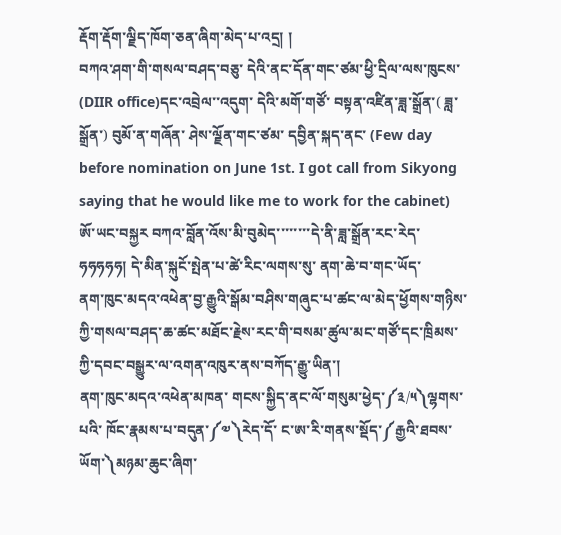རྡོག་རྡོག་ལྗིད་ཁོག་ཅན་ཞིག་མེད་པ་འདྲ། །
བཀའ་ཤག་གི་གསལ་བཤད་བཅུ་ དེའི་ནང་དོན་གང་ཙམ་ཕྱི་དྲིལ་ལས་ཁུངས་ (DIIR office)དང་འབྲེལ་་འདུག་ དེའི་མགོ་གཙོ་ བསྟན་འཛིན་ཟླ་སྒྲོན་( ཟླ་སྒྲོན་) བུམོ་ན་གཞོན་ ཤེས་ལྗོན་གང་ཙམ་ དབྱིན་སྐད་ནང་ (Few day before nomination on June 1st. I got call from Sikyong saying that he would like me to work for the cabinet) ཨོ་ཡང་བསྐྱར བཀའ་བློན་འོས་མི་བུམེད་་་་་་་་དེ་ནི་ཟླ་སྒྲོན་རང་རེད་ ཧཧཧཧཧ། དེ་མིན་སྐུངོ་སྤེན་པ་ཚེ་རིང་ལགས་སུ་ ནག་ཆེ་བ་གང་ཡོད་
ནག་ཁུང་མདའ་འཕེན་བྱ་རྒྱུའི་སྒོམ་བཤིས་གཞུང་པ་ཚང་ལ་མེད་ཕྱོགས་གཉིས་ཀྱི་གསལ་བཤད་ཆ་ཚང་མཐོང་རྗེས་རང་གི་བསམ་ཚུལ་མང་གཙོ་དང་ཁྲིམས་ཀྱི་དབང་བསྒྱུར་ལ་འགན་འཁུར་ནས་བཀོད་རྒྱུ་ཡིན་།
ནག་ཁུང་མདའ་འཕེན་མཁན་ གངས་སྐྱིད་ནང་ལོ་གསུམ་ཕྱེད་༼༣/༥༽ལྷགས་པའི་ ཁོང་རྣམས་པ་བདུན་༼༧༽རེད་དོ་ ང་ཨ་རི་གནས་སྡོད་༼རྒྱའི་ཐབས་ཡོག་༽མཉམ་ཆུང་ཞིག་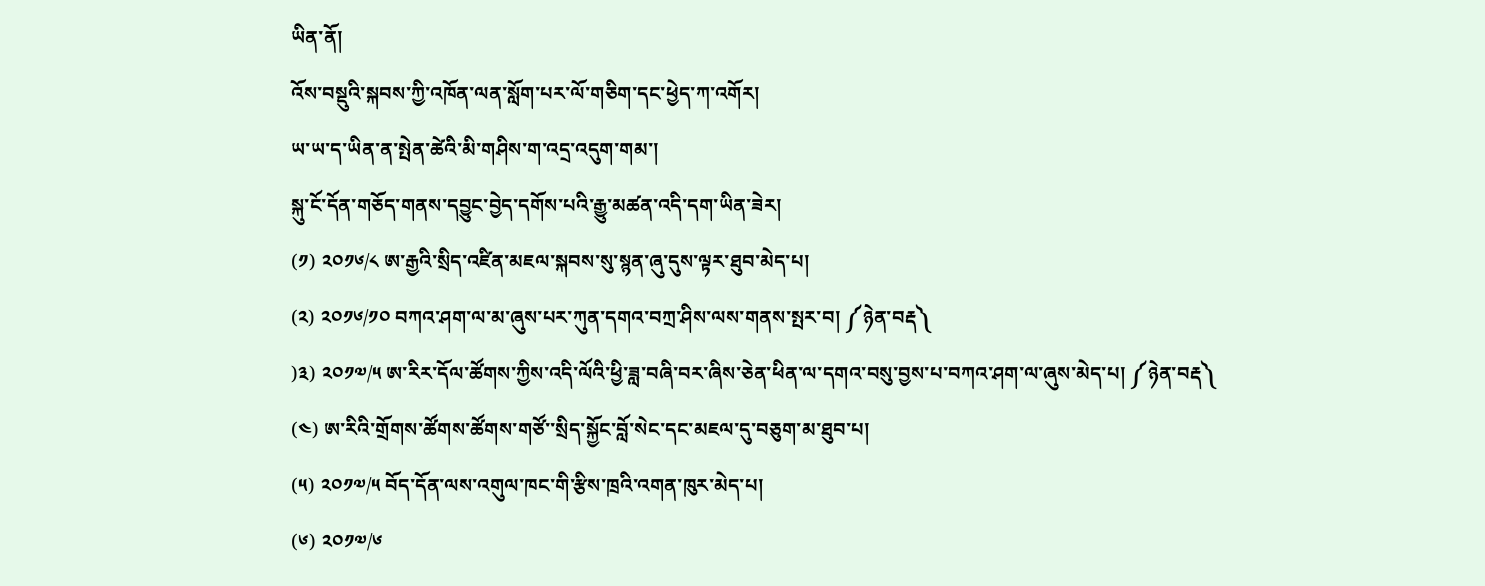ཡིན་ནོ།
འོས་བསྡུའི་སྐབས་ཀྱི་འཁོན་ལན་སློག་པར་ལོ་གཅིག་དང་ཕྱེད་ཀ་འགོར།
ཡ་ཡ་ད་ཡིན་ན་སྤེན་ཚེའི་མི་གཤིས་ག་འདྲ་འདུག་གམ་།
སྐུ་ངོ་དོན་གཅོད་གནས་དབྱུང་བྱེད་དགོས་པའི་རྒྱུ་མཚན་འདི་དག་ཡིན་ཟེར།
(༡) ༢༠༡༦/༨ ཨ་རྒྱའི་སྲིད་འཛིན་མཇལ་སྐབས་སུ་སྙན་ཞུ་དུས་ལྟར་ཐུབ་མེད་པ།
(༢) ༢༠༡༦/༡༠ བཀའ་ཤག་ལ་མ་ཞུས་པར་ཀུན་དགའ་བཀྲ་ཤིས་ལས་གནས་སྤར་བ། ༼ཉེན་བརྡ༽
)༣) ༢༠༡༧/༥ ཨ་རིར་དོལ་ཚོགས་ཀྱིས་འདི་ལོའི་ཕྱི་ཟླ་བཞི་བར་ཞིས་ཅེན་ཕིན་ལ་དགའ་བསུ་བྱས་པ་བཀའ་ཤག་ལ་ཞུས་མེད་པ། ༼ཉེན་བརྡ༽
(༤) ཨ་རིའི་གྲོགས་ཚོགས་ཚོགས་གཙོ་་སྲིད་སྐྱོང་བློ་སེང་དང་མཇལ་དུ་བཅུག་མ་ཐུབ་པ།
(༥) ༢༠༡༧/༥ བོད་དོན་ལས་འགུལ་ཁང་གི་རྩིས་ཁྲའི་འགན་ཁུར་མེད་པ།
(༦) ༢༠༡༧/༦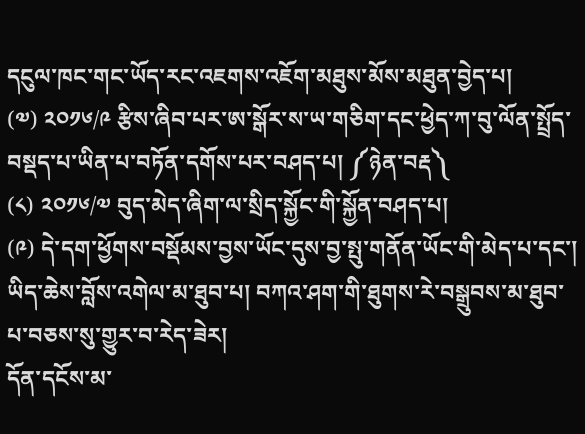དངུལ་ཁང་གང་ཡོད་རང་འཇགས་འཇོག་མཐུས་མོས་མཐུན་བྱེད་པ།
(༧) ༢༠༡༦/༩ རྩིས་ཞིབ་པར་ཨ་སྒོར་ས་ཡ་གཅིག་དང་ཕྱེད་ཀ་བུ་ལོན་སྤྲོད་བསྡད་པ་ཡིན་པ་བཏོན་དགོས་པར་བཤད་པ། ༼ཉེན་བརྡ༽
(༨) ༢༠༡༦/༧ བུད་མེད་ཞིག་ལ་སྲིད་སྐྱོང་གི་སྐྱོན་བཤད་པ།
(༩) དེ་དག་ཕྱོགས་བསྡོམས་བྱས་ཡོང་དུས་བྱ་སྤུ་གནོན་ཡོང་གི་མེད་པ་དང་། ཡིད་ཆེས་བློས་འགེལ་མ་ཐུབ་པ། བཀའ་ཤག་གི་ཐུགས་རེ་བསྒྲུབས་མ་ཐུབ་པ་བཅས་སུ་གྱུར་བ་རེད་ཟེར།
དོན་དངོས་མ་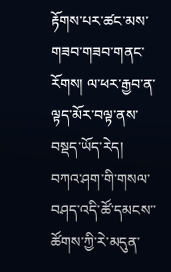རྟོགས་པར་ཚང་མས་གཟབ་གཟབ་གནང་རོགས། ལ་ཕར་རྒྱབ་ན་ལྟད་མོར་བལྟ་ནས་བསྡད་ཡོད་རེད།
བཀའ་ཤག་གི་གསལ་བཤད་འདི་ཚོ་དམངས་་ཚོགས་ཀྱི་རེ་མདུན་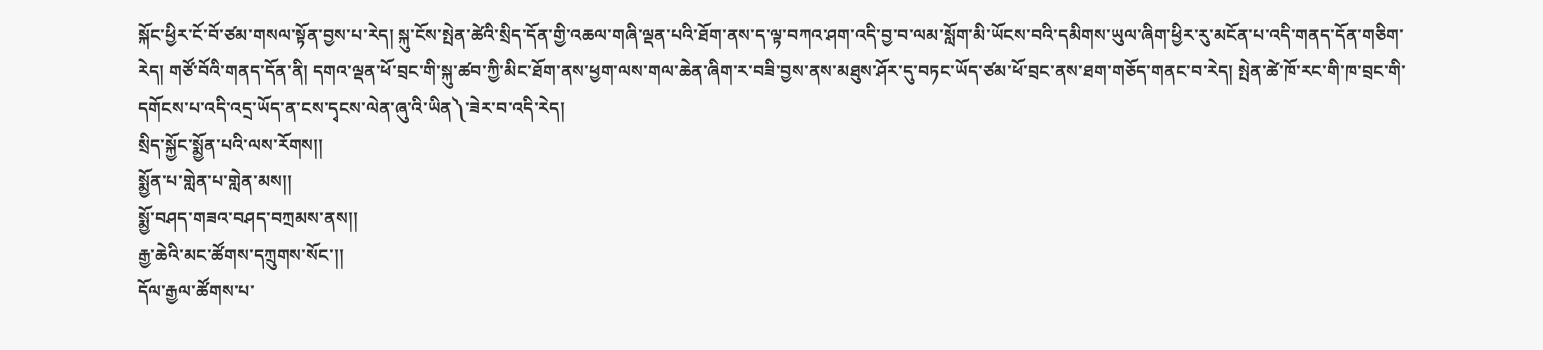སྐོང་ཕྱིར་ངོ་བོ་ཙམ་གསལ་སྟོན་བྱས་པ་རེད། སྐུ་ངོས་སྤེན་ཚེའི་སྲིད་དོན་གྱི་འཆལ་གཞི་ལྡན་པའི་ཐོག་ནས་ད་ལྟ་བཀའ་ཤག་འདི་བྱ་བ་ལམ་སློག་མི་ཡོངས་བའི་དམིགས་ཡུལ་ཞིག་ཕྱིར་རུ་མངོན་པ་འདི་གནད་དོན་གཅིག་རེད། གཙོ་བོའི་གནད་དོན་ནི། དགའ་ལྡན་ཕོ་བྲང་གི་སྐུ་ཚབ་ཀྱི་མིང་ཐོག་ནས་ཕྱག་ལས་གལ་ཆེན་ཞིག་ར་བཟི་བྱས་ནས་མཐུས་ཤོར་དུ་བཏང་ཡོད་ཙམ་ཕོ་བྲང་ནས་ཐག་གཅོད་གནང་བ་རེད། སྤེན་ཚེ་ཁོ་རང་གི་ཁ་བྲང་གི་དགོངས་པ་འདི་འདྲ་ཡོད་ན་ངས་དྭངས་ལེན་ཞུ་འི་ཡིན༽་ཟེར་བ་འདི་རེད།
སྲིད་སྐྱོང་སྨྱོན་པའི་ལས་རོགས།།
སྨྱོན་པ་གླེན་པ་གླེན་མས།།
སྨྱོ་བཤད་གཟའ་བཤད་བཀྲམས་ནས།།
རྒྱ་ཆེའི་མང་ཚོགས་དཀྲུགས་སོང་།།
དོལ་རྒྱལ་ཚོགས་པ་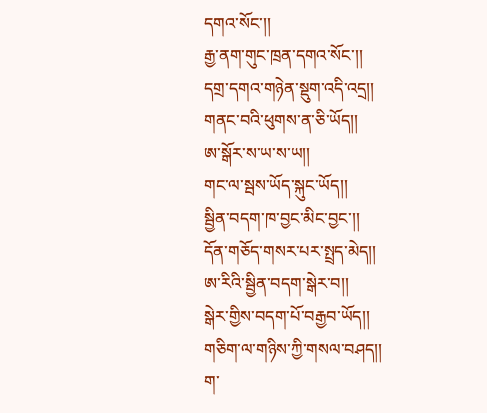དགའ་སོང་།།
རྒྱ་ནག་གུང་ཁྲན་དགའ་སོང་།།
དགྲ་དགའ་གཉེན་སྡུག་འདི་འདྲ།།
གནང་བའི་ཕུགས་ན་ཅི་ཡོད།།
ཨ་སྒོར་ས་ཡ་ས་ཡ།།
གང་ལ་སྦས་ཡོད་སྐུང་ཡོད།།
སྦྱིན་བདག་ཁ་བྱང་མིང་བྱང་།།
དོན་གཅོད་གསར་པར་སྤྲད་མེད།།
ཨ་རིའི་སྦྱིན་བདག་སྒེར་བ།།
སྒེར་གྱིས་བདག་པོ་བརྒྱབ་ཡོད།།
གཅིག་ལ་གཉིས་ཀྱི་གསལ་བཤད།།
ག་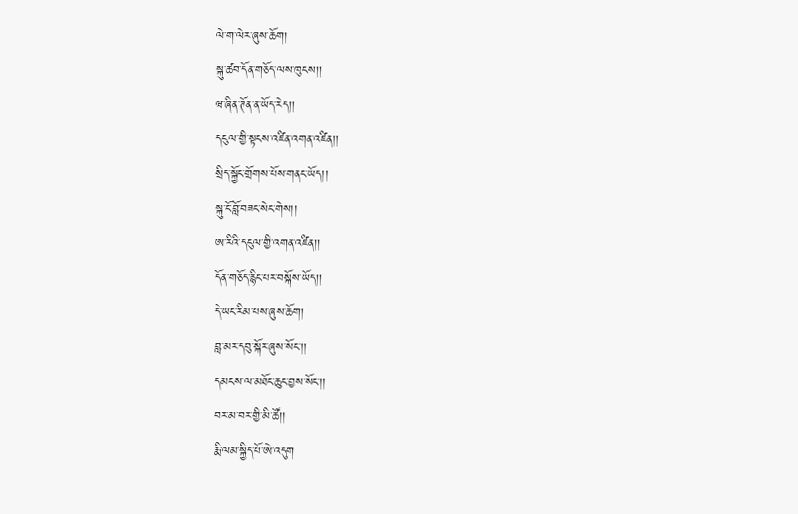ལེ་ག་ལེར་ཞུས་ཆོག།
སྐུ་ཚབ་དོན་གཅོད་ལས་ཁུངས།།
ཝ་ཞིན་ཊོན་ན་ཡོད་རེད།།
དངུལ་གྱི་སྟངས་འཛིན་འགན་འཛིན།།
སྲིད་སྐྱོང་གྲོགས་པོས་གནང་ཡོད།།
སྐུ་ངོ་བློ་བཟང་སེང་གེས།།
ཨ་རིའི་དངུལ་གྱི་འགན་འཛིན།།
དོན་གཅོད་རྙིང་པར་བསྐོས་ཡོད།།
དེ་ཡང་རིམ་པས་ཞུས་ཆོག།
བླ་མར་དབུ་སྐོར་ཞུས་སོང་།།
དམངས་ལ་མཐོང་ཆུང་བྱས་སོང་།།
བར་མ་བར་གྱི་མི་ཚོ།།
རྨི་ལམ་སྐྱིད་པོ་ཨེ་འདུག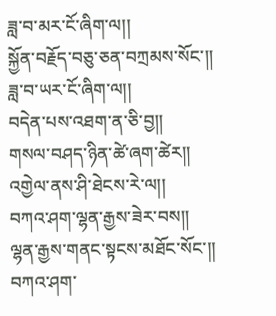ཟླ་བ་མར་ངོ་ཞིག་ལ།།
སྐྱོན་བརྗོད་བཅུ་ཅན་བཀྲམས་སོང་།།
ཟླ་བ་ཡར་ངོ་ཞིག་ལ།།
བདེན་པས་འཐག་ན་ཅི་བྱ།།
གསལ་བཤད་ཉིན་ཚེ་ཞག་ཚེར།།
འགྱེལ་ནས་ཤི་ཐེངས་རེ་ལ།།
བཀའ་ཤག་ལྷན་རྒྱས་ཟེར་བས།།
ལྷན་རྒྱས་གནང་སྟངས་མཐོང་སོང་།།
བཀའ་ཤག་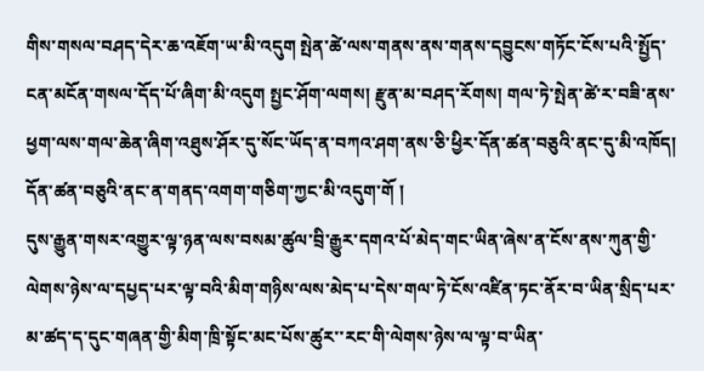གིས་གསལ་བཤད་དེར་ཆ་འཇོག་ཡ་མི་འདུག སྤེན་ཚེ་ལས་གནས་ནས་གནས་དབྱུངས་གཏོང་ངོས་པའི་སྤྱོད་ངན་མངོན་གསལ་དོད་པོ་ཞིག་མི་འདུག སྤྱང་ཤོག་ལགས། རྫུན་མ་བཤད་རོགས། གལ་ཏེ་སྤེན་ཚེ་ར་བཟི་ནས་ཕྱག་ལས་གལ་ཆེན་ཞིག་འཐུས་ཤོར་དུ་སོང་ཡོད་ན་བཀའ་ཤག་ནས་ཅི་ཕྱིར་དོན་ཚན་བཅུའི་ནང་དུ་མི་འཁོད། དོན་ཚན་བཅུའི་ནང་ན་གནད་འགག་གཅིག་ཀྱང་མི་འདུག་གོ །
དུས་རྒྱུན་གསར་འགྱུར་ལྟ་ཉན་ལས་བསམ་ཚུལ་བྲི་རྒྱུར་དགའ་པོ་མེད་གང་ཡིན་ཞེས་ན་ངོས་ནས་ཀུན་གྱི་ལེགས་ཉེས་ལ་དཔྱད་པར་ལྟ་བའི་མིག་གཉིས་ལས་མེད་པ་དེས་གལ་ཏེ་ངོས་འཛིན་ཏང་ནོར་བ་ཡིན་སྲིད་པར་མ་ཚད་ད་དུང་གཞན་གྱི་མིག་ཁྲི་སྟོང་མང་པོས་ཚུར་་རང་གི་ལེགས་ཉེས་ལ་ལྟ་བ་ཡིན་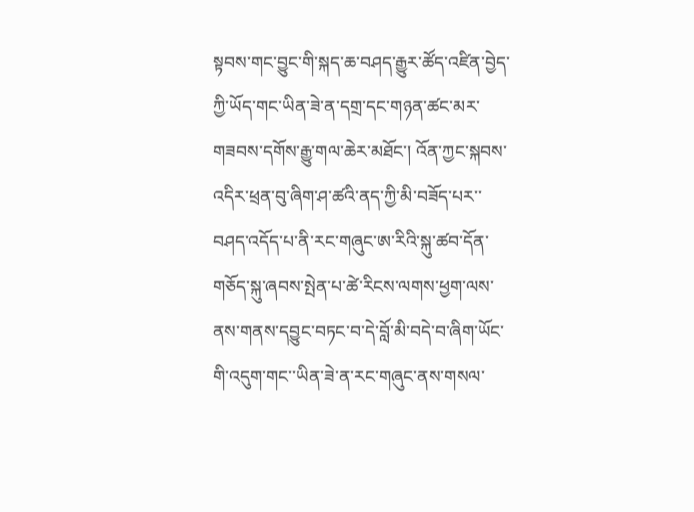སྟབས་གང་བྱུང་གི་སྐད་ཆ་བཤད་རྒྱུར་ཚོད་འཛིན་བྱེད་ཀྱི་ཡོད་གང་ཡིན་ཟེ་ན་དགྲ་དང་གཉན་ཚང་མར་གཟབས་དགོས་རྒྱུ་གལ་ཆེར་མཐོང་། འོན་ཀྱང་སྐབས་འདིར་ཕྲན་བུ་ཞིག་ཤ་ཚའི་ནད་ཀྱི་མི་བཟོད་པར་་བཤད་འདོད་པ་ནི་རང་གཞུང་ཨ་རིའི་སྐུ་ཚབ་དོན་གཅོད་སྐུ་ཞབས་སྤེན་པ་ཚེ་རིངས་ལགས་ཕྱག་ལས་ནས་གནས་དབྱུང་བཏང་བ་དེ་བློ་མི་བདེ་བ་ཞིག་ཡོང་གི་འདུག་གང་་ཡིན་ཟེ་ན་རང་གཞུང་ནས་གསལ་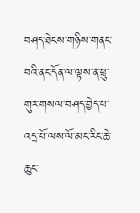བཤད་ཐེངས་གཉིས་གནང་བའི་ནང་དོན་ལ་ལྟས་ན་ཕྲུ་གུར་གསལ་བཤད་བྱེད་པ་འདྲ་པོ་ལས་ལོ་མང་རིང་ཆེ་ཆུང་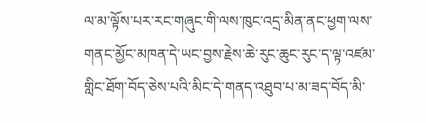ལ་མ་ལྟོས་པར་རང་གཞུང་གི་ལས་ཁུང་འདྲ་མིན་ནང་ཕྱག་ལས་གནང་མྱོང་མཁན་དེ་ཡང་བྱས་རྗེས་ཆེ་རུང་ཆུང་རུང་ད་ལྟ་འཛམ་གླིང་ཐོག་བོད་ཅེས་པའི་མིང་དེ་གནད་འཐུབ་པ་མ་ཟད་བོད་མི་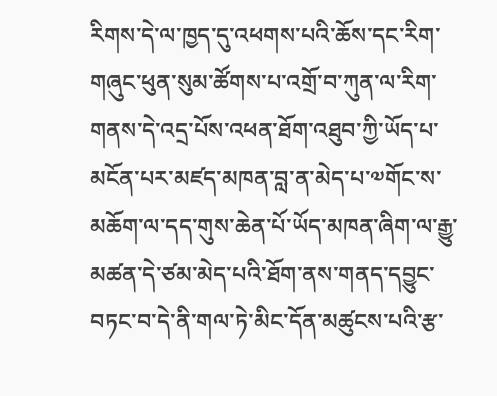རིགས་དེ་ལ་ཁྱད་དུ་འཕགས་པའི་ཆོས་དང་རིག་གཞུང་ཕུན་སུམ་ཚོགས་པ་འགྲོ་བ་ཀུན་ལ་རིག་གནས་དེ་འདྲ་པོས་འཕན་ཐོག་འཐུབ་ཀྱི་ཡོད་པ་མངོན་པར་མཛད་མཁན་བླ་ན་མེད་པ་༧གོང་ས་མཆོག་ལ་དད་གུས་ཆེན་པོ་ཡོད་མཁན་ཞིག་ལ་རྒྱུ་མཚན་དེ་ཙམ་མེད་པའི་ཐོག་ནས་གནད་དབྱུང་བཏང་བ་དེ་ནི་གལ་ཏེ་མིང་དོན་མཚུངས་པའི་རྩ་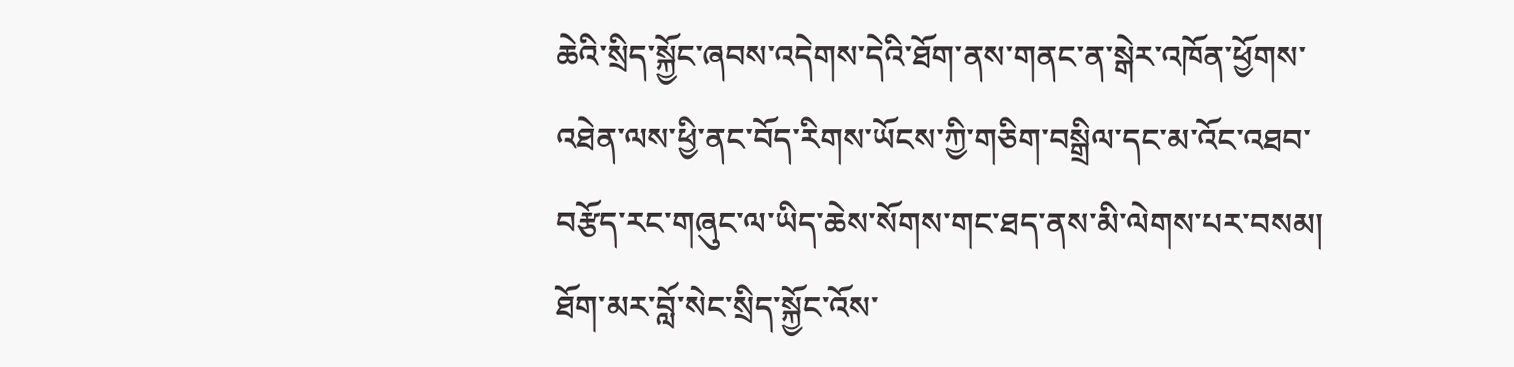ཆེའི་སྲིད་སྐྱོང་ཞབས་འདེགས་དེའི་ཐོག་ནས་གནང་ན་སྒེར་འཁོན་ཕྱོགས་འཐེན་ལས་ཕྱི་ནང་བོད་རིགས་ཡོངས་ཀྱི་གཅིག་བསྒྲིལ་དང་མ་འོང་འཐབ་བརྩོད་རང་གཞུང་ལ་ཡིད་ཆེས་སོགས་གང་ཐད་ནས་མི་ལེགས་པར་བསམ། ཐོག་མར་བློ་སེང་སྲིད་སྐྱོང་འོས་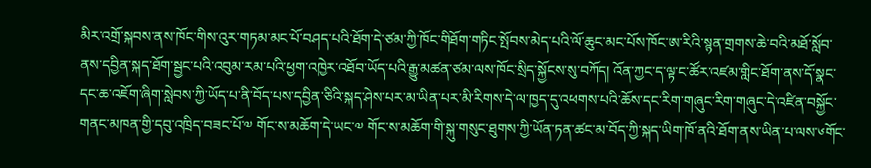མིར་འགྲོ་སྐབས་ནས་ཁོང་གིས་འུར་གཏམ་མང་པོ་བཤད་པའི་ཐོག་དེ་ཙམ་ཀྱི་ཁོང་གིཐོག་གཏིང་སྤོབས་མེད་པའི་ལོ་ཆུང་མང་པོས་ཁོང་ཨ་རིའི་སྙན་གྲགས་ཆེ་བའི་མཐོ་སློབ་ནས་དབྱིན་སྐད་ཐོག་སྦྱང་པའི་འབུམ་རམ་པའི་ཕྱག་འཁྱེར་འཐོབ་ཡོད་པའི་རྒྱུ་མཚན་ཙམ་ལས་ཁོང་སྲིད་སྐྱོངས་སུ་བཀོད། འོན་ཀྱང་ད་ལྟ་ང་ཚོར་འཛམ་གླིང་ཐོག་ནས་དོ་སྣང་དང་ཆ་འཇོག་ཞིག་སླེབས་ཀྱི་ཡོད་པ་ནི་བོད་པས་དབྱིན་ཅིའི་སྐད་ཤེས་པར་མ་ཡིན་པར་མི་རིགས་དེ་ལ་ཁྱད་དུ་འཕགས་པའི་ཆོས་དང་རིག་གཞུང་རིག་གཞུང་དེ་འཛིན་བསྐྱོང་གནང་མཁན་གྱི་དབུ་འཁྲིད་བཟང་པོ་༧ གོང་ས་མཆོག་དེ་ཡང་༧ གོང་ས་མཆོག་གི་སྐུ་གསུང་ཐུགས་ཀྱི་ཡོན་ཏན་ཚང་མ་བོད་ཀྱི་སྐད་ཡིག་ཁོ་ནའི་ཐོག་ནས་ཡིན་པ་ལས་༦གོང་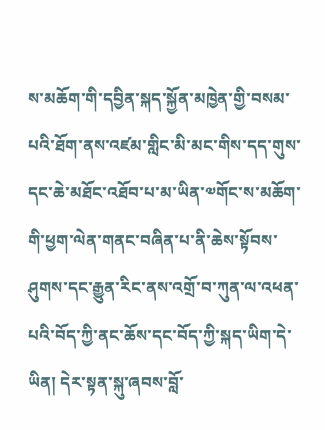ས་མཆོག་གི་དབྱིན་སྐད་སྐྱོན་མཁྱེན་གྱི་བསམ་པའི་ཐོག་ནས་འཛམ་གླིང་མི་མང་གིས་དད་གུས་དང་ཆེ་མཐོང་འཐོབ་པ་མ་ཡིན་༧གོང་ས་མཆོག་གི་ཕྱག་ལེན་གནང་བཞིན་པ་ནི་ཆེས་སྟོབས་ཤུགས་དང་རྒྱུན་རིང་ནས་འགྲོ་བ་ཀུན་ལ་འཕན་པའི་བོད་ཀྱི་ནང་ཆོས་དང་བོད་ཀྱི་སྐད་ཡིག་དེ་ཡིན། དེར་སྟན་སྐུ་ཞབས་བློ་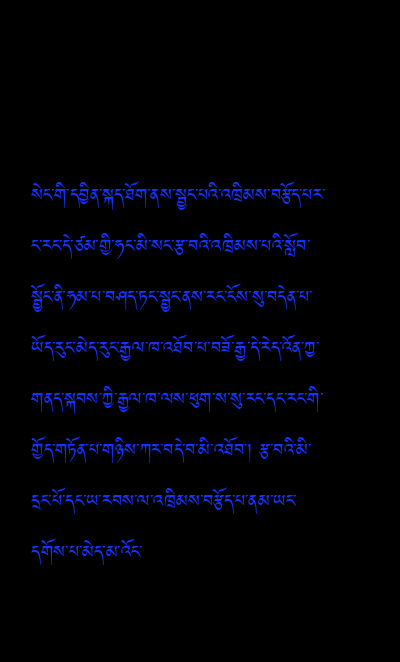སེང་གི་དབྱིན་སྐད་ཐོག་ནས་སྦྱང་པའི་འཁྲིམས་བརྩོད་པར་ང་རང་དེ་ཙམ་གྱི་ཧང་མི་སང་རྩ་བའི་འཁྲིམས་པའི་སློབ་སྦྱོང་ནི་ཧམ་པ་བཤད་ཏང་སྦྱང་ནས་རང་ངོས་སུ་བདེན་པ་ཡོད་རུང་མེད་རུང་རྒྱལ་ཁ་འཐོབ་པ་བཟོ་རྒྱ་དེ་རེད་འོན་ཀྱ་གནད་སྐབས་ཀྱི་རྒྱལ་ཁ་ལས་ཕུག་ས་སུ་རང་དང་རང་གི་གྱོད་གཏོན་པ་གཉིས་ཀར་བདེ་བ་མི་འཐོབ་། རྩ་བའི་མི་དྲང་པོ་དང་ཡ་རབས་ལ་འཁྲིམས་བརྩོད་པ་ནམ་ཡང་དགོས་པ་མེད་མ་འོང་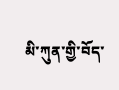མི་ཀུན་གྱི་བོད་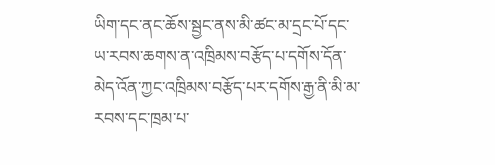ཡིག་དང་ནང་ཆོས་སྦྱང་ནས་མི་ཚང་མ་དྲང་པོ་དང་ཡ་རབས་ཆགས་ན་འཁྲིམས་བརྩོད་པ་དགོས་དོན་མེད་འོན་ཀྱང་འཁྲིམས་བརྩོད་པར་དགོས་རྒྱ་ནི་མི་མ་རབས་དང་ཁྲམ་པ་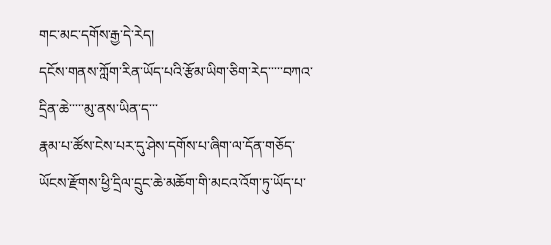གང་མང་དགོས་རྒྱ་དེ་རེད།
དངོས་གནས་ཀློག་རིན་ཡོད་པའི་རྩོམ་ཡིག་ཅིག་རེད་་་་་བཀའ་དྲིན་ཆེ་་་་་མུ་ནས་ཡིན་ད་་་
རྣམ་པ་ཚོས་ངེས་པར་དུ་ཤེས་དགོས་པ་ཞིག་ལ་དོན་གཅོད་ཡོངས་རྫོགས་ཕྱི་དྲིལ་དྲུང་ཆེ་མཆོག་གི་མངའ་འོག་ཏུ་ཡོད་པ་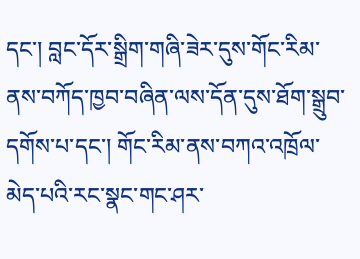དང་། བླང་དོར་སྒྲིག་གཞི་ཟེར་དུས་གོང་རིམ་ནས་བཀོད་ཁྱབ་བཞིན་ལས་དོན་དུས་ཐོག་སྒྲུབ་དགོས་པ་དང་། གོང་རིམ་ནས་བཀའ་འཁྲོལ་མེད་པའི་རང་སྣང་གང་ཤར་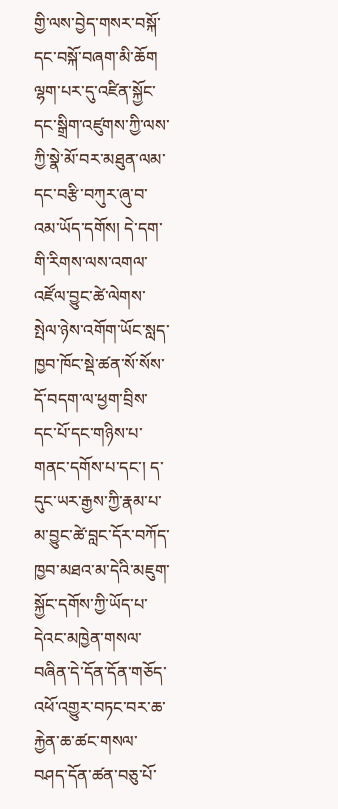གྱི་ལས་བྱེད་གསར་བསྐོ་དང་བསྐོ་བཞག་མི་ཆོག ལྷག་པར་དུ་འཛིན་སྐྱོང་དང་སྒྲིག་འཛུགས་ཀྱི་ལས་ཀྱི་སྣེ་མོ་བར་མཐུན་ལམ་དང་བརྩི་བཀུར་ཞུ་བ་འམ་ཡོད་དགོས། དེ་དག་གི་རིགས་ལས་འགལ་འཛོལ་བྱུང་ཚེ་ལེགས་སྤེལ་ཉེས་འགོག་ཡོང་སླད་ཁྱབ་ཁོང་སྡེ་ཚན་སོ་སོས་དོ་བདག་ལ་ཕྱག་བྲིས་དང་པོ་དང་གཉིས་པ་གནང་དགོས་པ་དང་། ད་དུང་ཡར་རྒྱས་ཀྱི་རྣམ་པ་མ་བྱུང་ཚེ་བླང་དོར་བཀོད་ཁྱབ་མཐའ་མ་དེའི་མཇུག་སྐྱོང་དགོས་ཀྱི་ཡོད་པ་དེའང་མཁྱེན་གསལ་བཞིན་དེ་དོན་དོན་གཅོད་འཕོ་འགྱུར་བཏང་བར་ཆ་རྐྱེན་ཆ་ཚང་གསལ་བཤད་དོན་ཚན་བཅུ་པོ་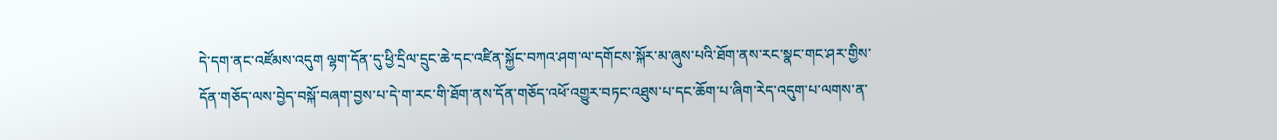དེ་དག་ནང་འཛོམས་འདུག ལྷག་དོན་དུ་ཕྱི་དྲིལ་དྲུང་ཆེ་དང་འཛིན་སྐྱོང་བཀའ་ཤག་ལ་དགོངས་སྐོར་མ་ཞུས་པའི་ཐོག་ནས་རང་སྣང་གང་ཤར་གྱིས་དོན་གཅོད་ལས་བྱེད་བསྐོ་བཞག་བྱས་པ་དེ་ག་རང་གི་ཐོག་ནས་དོན་གཅོད་འཕོ་འགྱུར་བཏང་འཐུས་པ་དང་ཆོག་པ་ཞིག་རེད་འདུག་པ་ལགས་ན་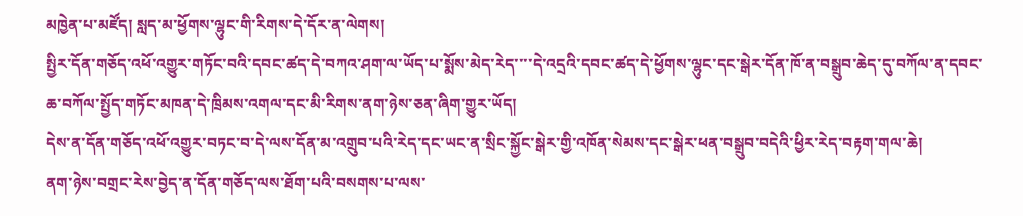མཁྱེན་པ་མཛོད། སླད་མ་ཕྱོགས་ལྷུང་གི་རིགས་དེ་དོར་ན་ལེགས།
སྤྱིར་དོན་གཅོད་འཕོ་འགྱུར་གཏོང་བའི་དབང་ཚད་དེ་བཀའ་ཤག་ལ་ཡོད་པ་སྨོས་མེད་རེད་་་་དེ་འདྲའི་དབང་ཚད་དེ་ཕྱོགས་ལྷུང་དང་སྒེར་དོན་ཁོ་ན་བསྒྲུབ་ཆེད་དུ་བཀོལ་ན་དབང་ཆ་བཀོལ་སྤྱོད་གཏོང་མཁན་དེ་ཁྲིམས་འགལ་དང་མི་རིགས་ནག་ཉེས་ཅན་ཞིག་གྱུར་ཡོད།
དེས་ན་དོན་གཅོད་འཕོ་འགྱུར་བཏང་བ་དེ་ལས་དོན་མ་འགྲུབ་པའི་རེད་དང་ཡང་ན་སྲིང་སྐྱོང་སྒེར་གྱི་འཁོན་སེམས་དང་སྒེར་ཕན་བསྒྲུབ་བདེའི་ཕྱིར་རེད་བརྟག་གལ་ཆེ།
ནག་ཉེས་བགྲང་རེས་བྱེད་ན་དོན་གཅོད་ལས་ཐོག་པའི་བསགས་པ་ལས་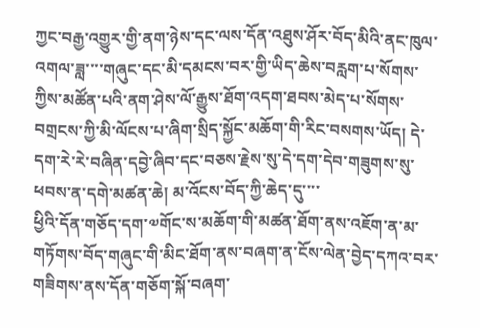ཀྱང་བརྒྱ་འགྱུར་གྱི་ནག་ཉེས་དང་ལས་དོན་འཐུས་ཤོར་བོད་མིའི་ནང་ཁུལ་འགལ་ཟླ་་་་གཞུང་དང་མི་དམངས་བར་གྱི་ཡིད་ཆེས་བརླག་པ་སོགས་ཀྱིས་མཚོན་པའི་ནག་ཤེས་ལོ་རྒྱུས་ཐོག་འདག་ཐབས་མེད་པ་སོགས་བགྲངས་ཀྱི་མི་ལོངས་པ་ཞིག་སྲིད་སྐྱོང་མཆོག་གི་རིང་བསགས་ཡོད། དེ་དག་རེ་རེ་བཞིན་དབྱེ་ཞིབ་དང་བཅས་རྗེས་སུ་དེ་དག་དེབ་གཟུགས་སུ་ཕབས་ན་དགེ་མཚན་ཆེ། མ་འོངས་བོད་ཀྱི་ཆེད་དུ་་་་
ཕྱིའི་དོན་གཅོད་དག་༧གོང་ས་མཆོག་གི་མཚན་ཐོག་ནས་འཇོག་ན་མ་གཏོགས་བོད་གཞུང་གི་མིང་ཐོག་ནས་བཞག་ན་ངོས་ལེན་བྱེད་དཀའ་བར་གཟིགས་ནས་དོན་གཅོག་སྐོ་བཞག་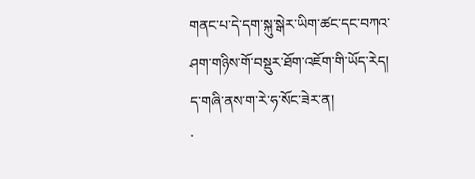གནང་པ་དེ་དག་སྐུ་སྒེར་ཡིག་ཚང་དང་བཀའ་ཤག་གཉིས་གོ་བསྡུར་ཐོག་འཇོག་གི་ཡོད་རེད།
ད་གཞི་ནས་ག་རེ་ཧ་སོང་ཟེར་ན།
་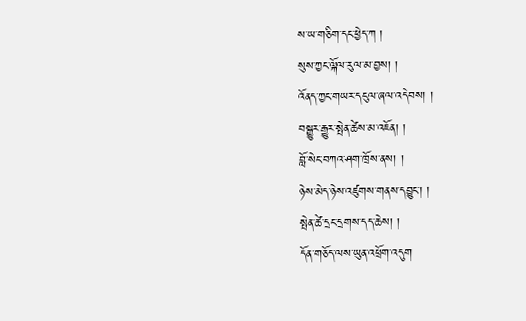ས་ཡ་གཅིག་དང་ཕྱེད་ཀ །
སུས་ཀྱང་ལྐོལ་རུལ་མ་བྱས། །
འོནད་ཀྱང་གཡར་དངུལ་ཞལ་འདེབས། །
བསྒྱུར་རྒྱུར་སྤེན་ཚེས་མ་འཇོན། །
བློ་སེང་བཀའ་ཤག་ཁྲོས་ནས། །
ཉེས་མེད་ཉེས་འཛུགས་གནས་དབྱུང་། །
སྤེན་ཚེ་དྲང་དྲགས་དད་ཆེས། །
དོན་གཅོད་ལས་ཡུན་འཕྲོག་འདུག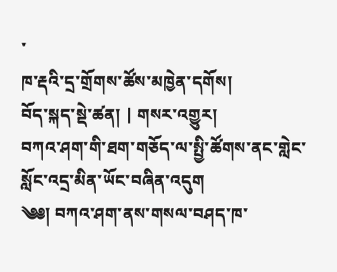་
ཁ་རྡའི་དྲ་གྲོགས་ཚོས་མཁྱེན་དགོས།
བོད་སྐད་སྡེ་ཚན། | གསར་འགྱུར།
བཀའ་ཤག་གི་ཐག་གཅོད་ལ་སྤྱི་ཚོགས་ནང་གླེང་སློང་འདྲ་མིན་ཡོང་བཞིན་འདུག
༄༅། བཀའ་ཤག་ནས་གསལ་བཤད་ཁ་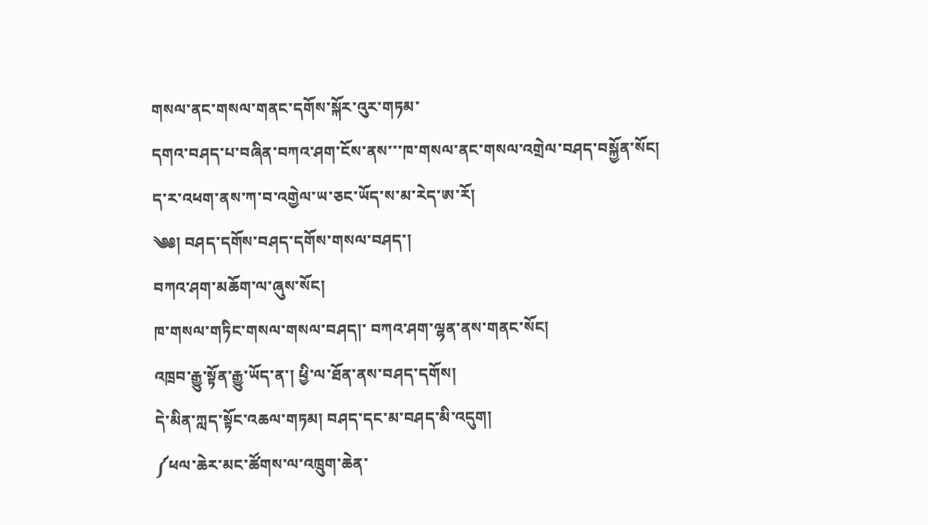གསལ་ནང་གསལ་གནང་དགོས་སྐོར་འུར་གཏམ་
དགའ་བཤད་པ་བཞིན་བཀའ་ཤག་ངོས་ནས་་་ཁ་གསལ་ནང་གསལ་འགྲེལ་བཤད་བསྐྱོན་སོང།
ད་ར་འཕག་ནས་ཀ་བ་འགྱེལ་ཡ་ཅང་ཡོད་ས་མ་རེད་ཨ་རོ།
༄༅། བཤད་དགོས་བཤད་དགོས་གསལ་བཤད་།
བཀའ་ཤག་མཆོག་ལ་ཞུས་སོང།
ཁ་གསལ་གཏིང་གསལ་གསལ་བཤད།་ བཀའ་ཤག་ལྷན་ནས་གནང་སོང།
འཁྲབ་རྒྱུ་སྟོན་རྒྱུ་ཡོད་ན་། ཕྱི་ལ་ཐོན་ནས་བཤད་དགོས།
དེ་མིན་ཀླད་སྟོང་འཆལ་གཏམ། བཤད་དང་མ་བཤད་མི་འདུག།
༼ཕལ་ཆེར་མང་ཚོགས་ལ་འཁྲུག་ཆེན་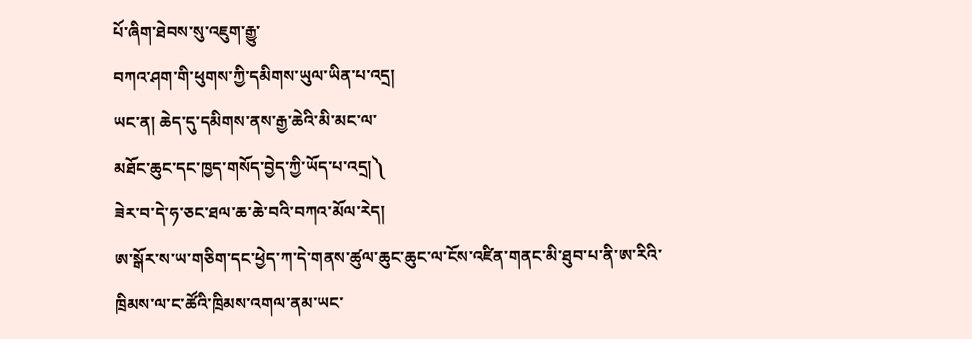པོ་ཞིག་ཐེབས་སུ་འཇུག་རྒྱུ་
བཀའ་ཤག་གི་ཕུགས་ཀྱི་དམིགས་ཡུལ་ཡིན་པ་འདྲ།
ཡང་ན། ཆེད་དུ་དམིགས་ནས་རྒྱ་ཆེའི་མི་མང་ལ་
མཐོང་ཆུང་དང་ཁྱད་གསོད་བྱེད་ཀྱི་ཡོད་པ་འདྲ།༽
ཟེར་བ་དེ་ཧ་ཅང་ཐལ་ཆ་ཆེ་བའི་བཀའ་མོལ་རེད།
ཨ་སྒོར་ས་ཡ་གཅིག་དང་ཕྱེད་ཀ་དེ་གནས་ཚུལ་ཆུང་ཆུང་ལ་ངོས་འཛིན་གནང་མི་ཐུབ་པ་ནི་ཨ་རིའི་ཁྲིམས་ལ་ང་ཚོའི་ཁྲིམས་འགལ་ནམ་ཡང་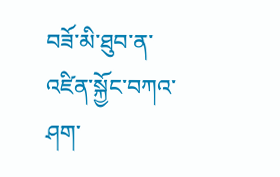བཟོ་མི་ཐུབ་ན་འཛིན་སྐྱོང་བཀའ་ཤག་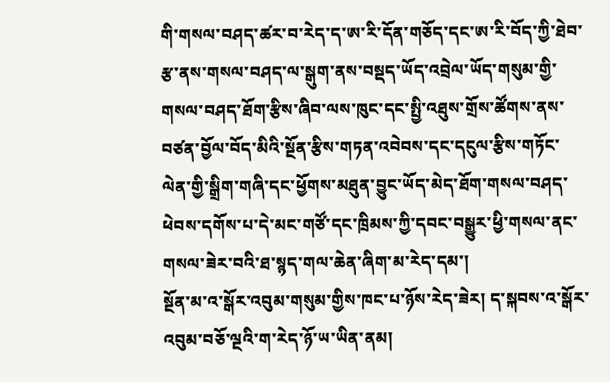གི་གསལ་བཤད་ཚར་བ་རེད་ད་ཨ་རི་དོན་གཅོད་དང་ཨ་རི་བོད་ཀྱི་ཐེབ་རྩ་ནས་གསལ་བཤད་ལ་སྒུག་ནས་བསྡད་ཡོད་འབྲེལ་ཡོད་གསུམ་གྱི་གསལ་བཤད་ཐོག་རྩིས་ཞིབ་ལས་ཁུང་དང་སྤྱི་འཐུས་གྲོས་ཚོགས་ནས་བཙན་བྱོལ་བོད་མིའི་སྔོན་རྩིས་གཏན་འབེབས་དང་དངུལ་རྩིས་གཏོང་ལེན་གྱི་སྒྲིག་གཞི་དང་ཕྱོགས་མཐུན་བྱུང་ཡོད་མེད་ཐོག་གསལ་བཤད་ཕེབས་དགོས་པ་དེ་མང་གཙོ་དང་ཁྲིམས་ཀྱི་དབང་བསྒྱུར་ཕྱི་གསལ་ནང་གསལ་ཟེར་བའི་ཐ་སྙད་གལ་ཆེན་ཞིག་མ་རེད་དམ་།
སྔོན་མ་འ་སྒོར་འབུམ་གསུམ་གྱིས་ཁང་པ་ཉོས་རེད་ཟེར། ད་སྐབས་འ་སྒོར་འབུམ་བཅོ་ལྔའི་ག་རེད་ཉོ་ཡ་ཡིན་ནམ།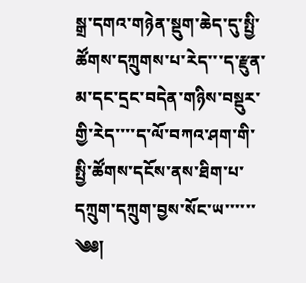སྒྲ་དགའ་གཉེན་སྡུག་ཆེད་དུ་སྤྱི་ཚོགས་དཀྲུགས་པ་རེད་་་ད་རྫུན་མ་དང་དྲང་བདེན་གཉིས་བསྡུར་གྱི་རེད་་་་ད་ལོ་བཀའ་ཤག་གི་སྤྱི་ཚོགས་དངོས་ནས་ཐིག་པ་དཀྲུག་དཀྲུག་བྱས་སོང་ཡ་་་་་་
༄༅།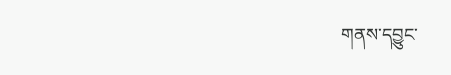གནས་དབྱུང་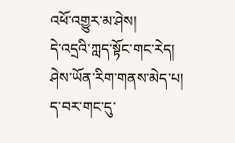འཕོ་འགྱུར་མ་ཤེས།
དེ་འདྲའི་ཀླད་སྟོང་གང་རེད།
ཤེས་ཡོན་རིག་གནས་མེད་པ།
ད་བར་གང་དུ་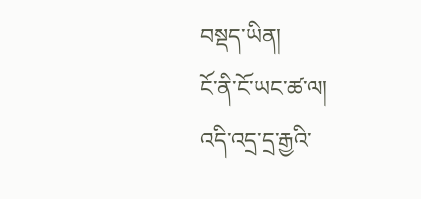བསྡད་ཡིན།
ངོ་ནི་ངོ་ཡང་ཚ་ལ།
འདི་འདྲ་དྲ་རྒྱའི་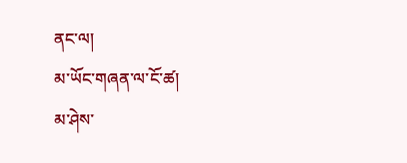ནང་ལ།
མ་ཡོང་གཞན་ལ་ངོ་ཚ།
མ་ཤེས་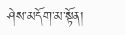ཤེས་མདོག་མ་སྟོན།